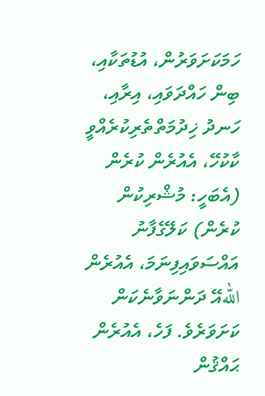ހަމަކަށަވަރުން، އުޑުތަކާއި، ބިން ހައްދަވައި، އިރާއި، ހަނދު ޚިދުމަތްތެރިކުރެއްވީ ކާކުހޭ، އެއުރެން ކުރެން (އެބަހީ: މުޝްރިކުން ކުރެން) ކަލޭގެފާނު އައްސަވައިފިނަމަ، އެއުރެން اللهއޭ ދަންނަވާނެކަން ކަށަވަރެވެ. ފަހެ، އެއުރެން ޙައްޤުން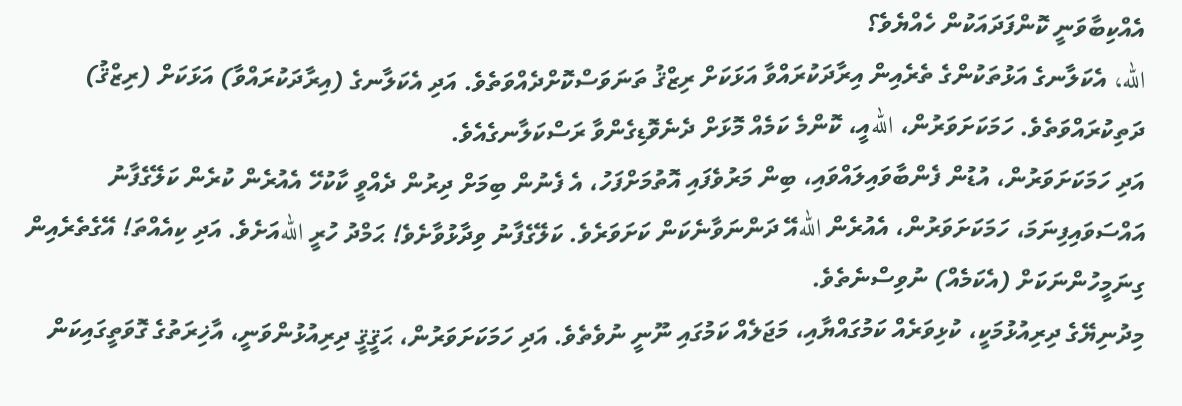އެއްކިބާވަނީ ކޮންފަދައަކުން ހެއްޔެވެ؟
الله، އެކަލާނގެ އަޅުތަކުންގެ ތެރެއިން އިރާދަކުރައްވާ އަޅަކަށް ރިޒްޤު ތަނަވަސްކޮށްދެއްވަތެވެ. އަދި އެކަލާނގެ (އިރާދަކުރައްވާ) އަޅަކަށް (ރިޒްޤު) ދަތިކުރައްވަތެވެ. ހަމަކަށަވަރުން، اللهއީ، ކޮންމެ ކަމެއް މޮޅަށް ދެނެވޮޑިގެންވާ ރަސްކަލާނގެއެވެ.
އަދި ހަމަކަށަވަރުން، އުޑުން ފެންބާވައިލައްވައި، ބިން މަރުވެފައި އޮތުމަށްފަހު، އެ ފެނުން ބިމަށް ދިރުން ދެއްވީ ކާކުހޭ އެއުރެން ކުރެން ކަލޭގެފާނު އައްސަވައިފިނަމަ، ހަމަކަށަވަރުން، އެއުރެން اللهއޭ ދަންނަވާނެކަން ކަށަވަރެވެ. ކަލޭގެފާނު ވިދާޅުވާށެވެ! ޙަމްދު ހުރީ اللهއަށެވެ. އަދި ކިއެއްތަ! އޭގެތެރެއިން ގިނަމީހުންނަކަށް (އެކަމެއް) ނުވިސްނެތެވެ.
މިދުނިޔޭގެ ދިރިއުޅުމަކީ، ކުޅިވަރެއް ކަމުގައްޔާއި، މަޖަލެއް ކަމުގައި ނޫނީ ނުވެތެވެ. އަދި ހަމަކަށަވަރުން، ޙަޤީޤީ ދިރިއުޅުންވަނީ، އާޚިރަތުގެ ގޮވަތީގައިކަން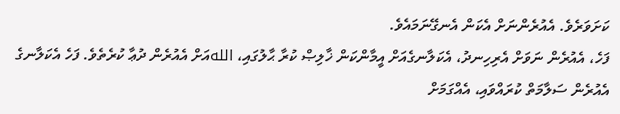ކަށަވަރެވެ. އެއުރެންނަށް އެކަން އެނގޭނަމައެވެ.
ފަހެ، އެއުރެން ނަވަށް އެރިހިނދު، އެކަލާނގެއަށް އީމާންކަން ޚާލިޞް ކުރާ ޙާލުގައި، اللهއަށް އެއުރެން ދުޢާ ކުރެތެވެ. ފަހެ އެކަލާނގެ އެއުރެން ސަލާމަތް ކުރައްވައި، އެއްގަމަށް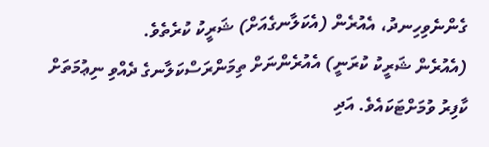ގެންނެވިހިނދު، އެއުރެން (އެކަލާނގެއަށް) ޝަރީކު ކުރެތެވެ.
(އެއުރެން ޝަރީކު ކުރަނީ) އެއުރެންނަށް ތިމަންރަސްކަލާނގެ ދެއްވި ނިޢުމަތަށް ކާފިރު ވުމަށްޓަކައެވެ. އަދި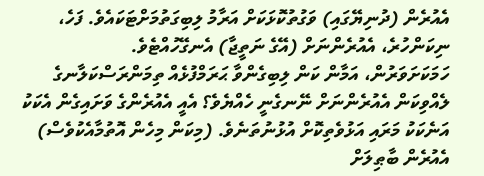އެއުރެން (ދުނިޔޭގައި) ވަގުތުކޮޅަކަށް އަރާމު ލިބިގަތުމަށްޓަކައެވެ. ފަހެ، ނިކަންހުރެ، އެއުރެންނަށް (އޭގެ ނަތީޖާ) އެނގޭހުއްޓެވެ.
ހަމަކަށަވަރުން، އަމާން ކަން ލިބިގެންވާ ޙަރަމްފުޅެއް ތިމަންރަސްކަލާނގެ ލެއްވިކަން އެއުރެންނަށް ނޭނގެނީ ހެއްޔެވެ؟ އެއީ އެއުރެންގެ ވަށައިގެން އެކަކު އަނެކަކު މަރައި އަޅުވެތިކޮށް އުޅުނުތަނެވެ. (މިކަން މިހެން އޮތުމާއެކުވެސް) އެއުރެން ބާޠިލަށް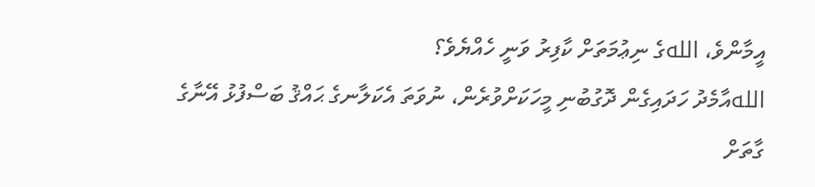އީމާންވެ، اللهގެ ނިޢުމަތަށް ކާފިރު ވަނީ ހެއްޔެވެ؟
اللهއާމެދު ހަދައިގެން ދޮގުބުނި މީހަކަށްވުރެން، ނުވަތަ އެކަލާނގެ ޙައްޤު ބަސްފުޅު އޭނާގެ ގާތަށް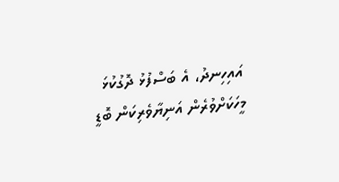އައިހިނދު، އެ ބަސްފުޅު ދޮގުކުޅަ މީހަކަށްވުރެން އަނިޔާވެރިކަން ބޮޑީ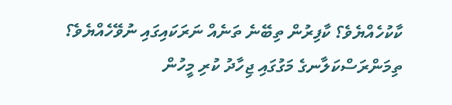ކާކުހެއްޔެވެ؟ ކާފިރުން ތިބޭނެ ތަނެއް ނަރަކައިގައި ނުވޭހެއްޔެވެ؟
ތިމަންރަސްކަލާނގެ މަގުގައި ޖިހާދު ކުރި މީހުން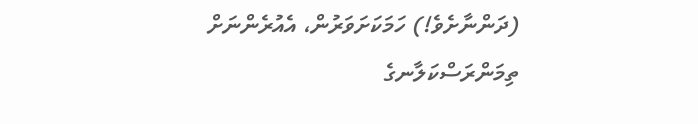(ދަންނާށެވެ!) ހަމަކަށަވަރުން، އެއުރެންނަށް ތިމަންރަސްކަލާނގެ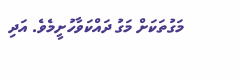މަގުތަކަށް މަގު ދައްކަވާހުށީމެވެ. އަދި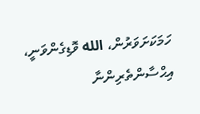ހަމަކަށަވަރުން، الله ވޮޑިގެންވަނީ، އިޙްސާންތެރިންނާ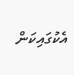އެކުގައިކަން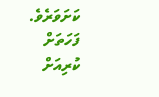ކަށަވަރެވެ.
ފަހަތަށް
ކުރިއަށް